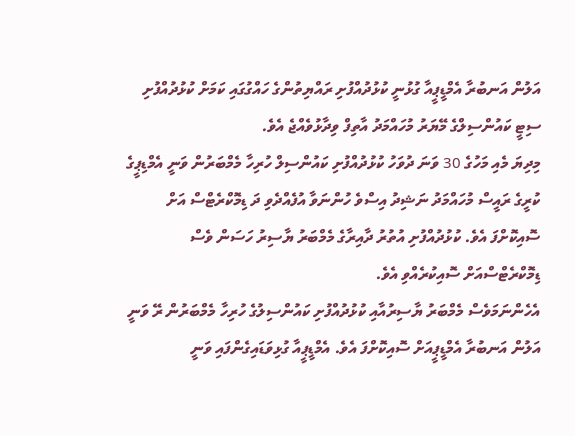އަލުން އަނބުރާ އެމްޑީޕީއާ ގުޅުނީ ކުޅުދުއްފުށި ރައްޔިތުންގެ ހައްގުގައި ކަމަށް ކުޅުދުއްފުށި ސިޓީ ކައުންސިލްގެ މޭޔަރު މުހައްމަދު އާތިފް ވިދާޅުވެއްޖެ އެވެ.
މިދިޔަ މެއި މަހުގެ 30 ވަނަ ދުވަހު ކުޅުދުއްފުށި ކައުންސިލް ހުރިހާ މެމްބަރުން ވަނީ އެމްޑިޕީގެ ކުރީގެ ރައީސް މުހައްމަދު ނަޝިދު އިސްވެ ހުންނަވާ އުފެއްދެވި ދަ ޑިމޮކްރެޓްސް އަށް ސޮއިކޮށްފަ އެވެ. ކުޅުދުއްފުށި އުތުރު ދާއިރާގެ މެމްބަރު ޔާސިރު ހަސަން ވެސް ޑިމޮކްރެޓްސްއަށް ސޮއިކުރެއްވި އެވެ.
އެހެންނަމަވެސް މެމްބަރު ޔާސިރުއާއި ކުޅުދުއްފުށި ކައުންސިލުގެ ހުރިހާ މެމްބަރުން ރޭ ވަނީ އަލުން އަނބުރާ އެމްޑީޕީއަށް ސޮއިކޮށްފަ އެވެ. އެމްޑީޕީއާ ގުޅިވަޑައިގެންފައި ވަނީ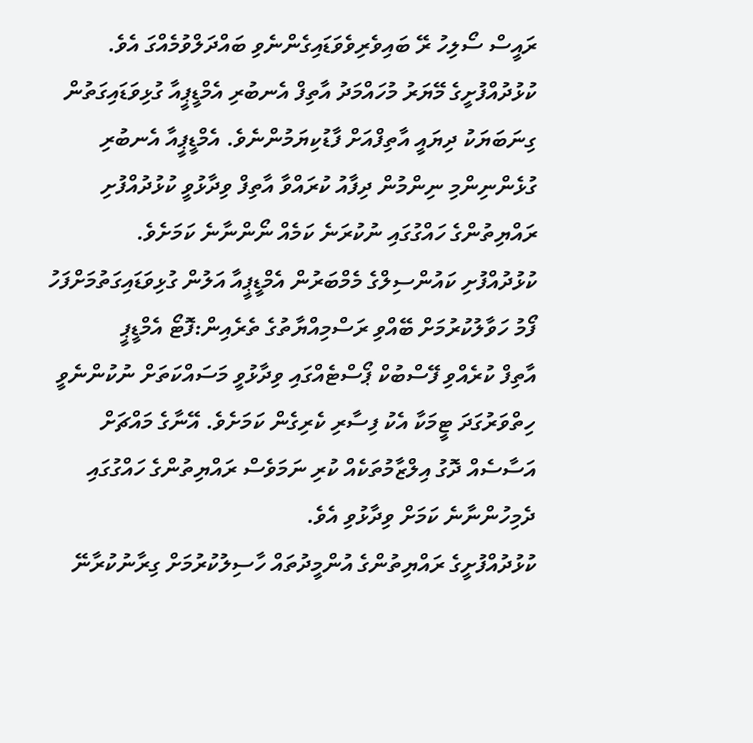ރައީސް ސޯލިހު ރޭ ބައިވެރިވެވަޑައިގެންނެވި ބައްދަލްވުމެއްގަ އެވެ.
ކުޅުދުއްފުށީގެ މޭޔަރު މުހައްމަދު އާތިފް އެނބުރި އެމްޑީޕީއާ ގުޅިވަޑައިގަތުން ގިނަބަޔަކު ދިޔައީ އާތިފްއަށް ފާޑުކިޔަމުންނެވެ. އެމްޑީޕީއާ އެނބުރި ގުޅެންނިންމި ނިންމުން ދިފާއު ކުރައްވާ އާތިފް ވިދާޅުވީ ކުޅުދުއްފުށި ރައްޔިތުންގެ ހައްގުގައި ނުކުރަނެ ކަމެއް ނޯންނާނެ ކަމަށެވެ.
ކުޅުދުއްފުށި ކައުންސިލްގެ މެމްބަރުން އެމްޑީޕީއާ އަލުން ގުޅިވަޑައިގަތުމަށްފަހު ފޯމު ހަވާލުކުރުމަށް ބޭއްވި ރަސްމިއްޔާތުގެ ތެރެއިން:ފޮޓޯ އެމްޑީޕީ
އާތިފް ކުރެއްވި ފޭސްބުކް ޕޯސްޓެއްގައި ވިދާޅުވީ މަސައްކަތަށް ނުކުންނެވީ ހިތްވަރުގަދަ ޓީމަކާ އެކު ފިސާރި ކެރިގެން ކަމަށެވެ. އޭނާގެ މައްޗަށް އަސާސެއް ދޮގު އިލްޒާމުތަކެއް ކުރި ނަމަވެސް ރައްޔިތުންގެ ހައްގުގައި ދެމިހުންނާނެ ކަމަށް ވިދާޅުވި އެވެ.
ކުޅުދުއްފުށީގެ ރައްޔިތުންގެ އުންމީދުތައް ހާސިލުކުރުމަށް ގިރާނުކުރާނޭ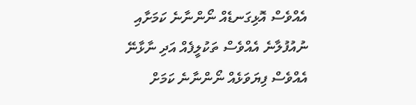އެއްވެސް އޮޅިގަނޑެއް ނޯންނާނެ ކަމަށާއި ނުއުފުލާނެ އެއްވެސް ތަކުލީފެއް އަދި ނާޅާނޭ އެއްވެސް ފިޔަވަޅެއް ނޯންނާނެ ކަމަށް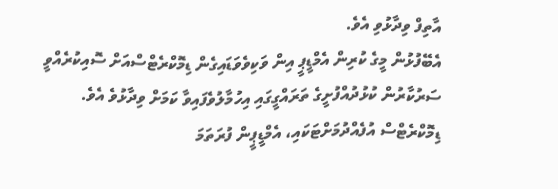އާތިފް ވިދާޅުވި އެވެ.
އެބޭފުޅުން މީގެ ކުރިން އެމްޑީޕީ އިން ވަކިވެވަޑައިގެން ޑިމޮކްރެޓްސްއަށް ސޮއިކުރެއްވީ ސަރުކާރުން ކުޅުދުއްފުށީގެ ތަރައްގީގައި އިހުމާލުވެފައިވާ ކަމަށް ވިދާޅުވެ އެވެ.
ޑިމޮކްރެޓްސް އުފެއްދުމަށްޓަކައި، އެމްޑީޕީން ފުރަތަމަ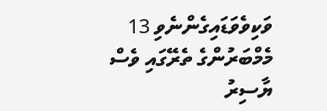ވަކިވެވަޑައިގެންނެވި 13 މެމްބަރުންގެ ތެރޭގައި ވެސް ޔާސިރު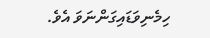ހިމެނިވަޑައިގަންނަވަ އެވެ.